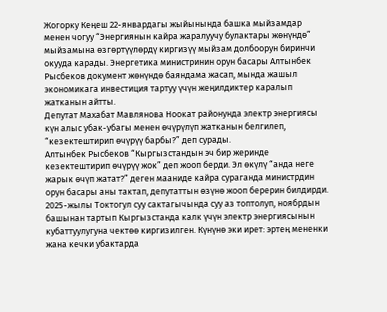Жогорку Кеңеш 22-январдагы жыйынында башка мыйзамдар менен чогуу “Энергиянын кайра жаралуучу булактары жөнүндө” мыйзамына өзгөртүүлөрдү киргизүү мыйзам долбоорун биринчи окууда карады. Энергетика министринин орун басары Алтынбек Рысбеков документ жөнүндө баяндама жасап, мында жашыл экономикага инвестиция тартуу үчүн жеңилдиктер каралып жатканын айтты.
Депутат Махабат Мавлянова Ноокат районунда электр энергиясы күн алыс убак-убагы менен өчүрүлүп жатканын белгилеп, “кезектештирип өчүрүү барбы?” деп сурады.
Алтынбек Рысбеков “Кыргызстандын эч бир жеринде кезектештирип өчүрүү жок” деп жооп берди. Эл өкүлү “анда неге жарык өчүп жатат?” деген мааниде кайра сураганда министрдин орун басары аны тактап, депутаттын өзүнө жооп берерин билдирди.
2025-жылы Токтогул суу сактагычында суу аз топтолуп, ноябрдын башынан тартып Кыргызстанда калк үчүн электр энергиясынын кубаттуулугуна чектөө киргизилген. Күнүнө эки ирет: эртең мененки жана кечки убактарда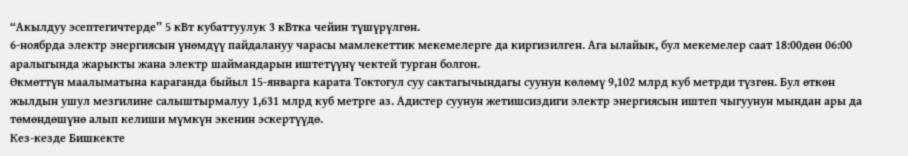“Акылдуу эсептегичтерде” 5 кВт кубаттуулук 3 кВтка чейин түшүрүлгөн.
6-ноябрда электр энергиясын үнөмдүү пайдалануу чарасы мамлекеттик мекемелерге да киргизилген. Ага ылайык, бул мекемелер саат 18:00дөн 06:00 аралыгында жарыкты жана электр шаймандарын иштетүүнү чектей турган болгон.
Өкмөттүн маалыматына караганда быйыл 15-январга карата Токтогул суу сактагычындагы суунун көлөмү 9,102 млрд куб метрди түзгөн. Бул өткөн жылдын ушул мезгилине салыштырмалуу 1,631 млрд куб метрге аз. Адистер суунун жетишсиздиги электр энергиясын иштеп чыгуунун мындан ары да төмөндөшүнө алып келиши мүмкүн экенин эскертүүдө.
Кез-кезде Бишкекте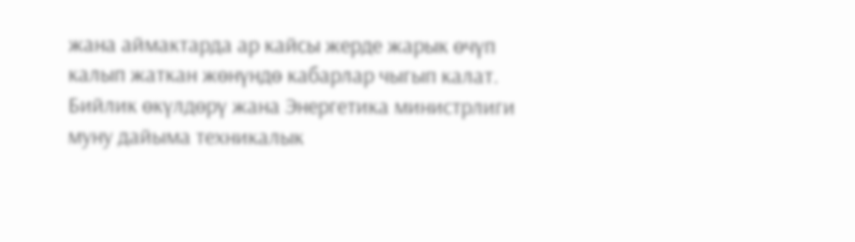жана аймактарда ар кайсы жерде жарык өчүп калып жаткан жөнүндө кабарлар чыгып калат. Бийлик өкүлдөрү жана Энергетика министрлиги муну дайыма техникалык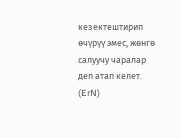кезектештирип өчүрүү эмес, жөнгө салуучу чаралар деп атап келет. (ErN)